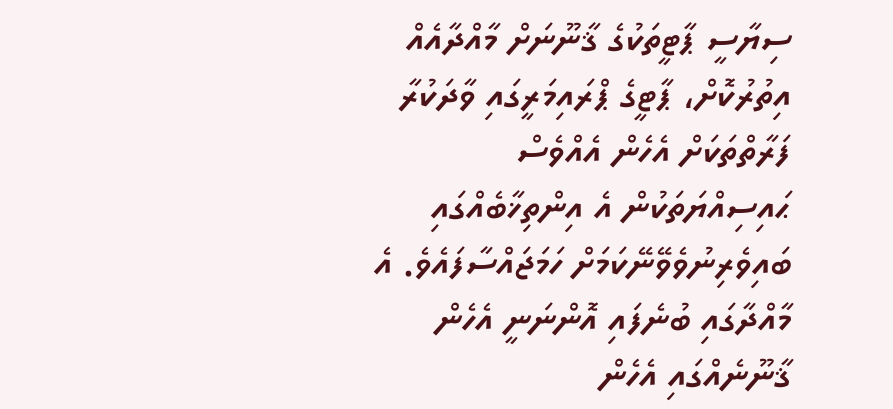ސިޔާސީ ޕާޓީތަކުގެ ޤާނޫނަށް މާއްދާއެއް އިތުރުކޮށް، ޕާޓީގެ ޕްރައިމަރީގައި ވާދަކުރާ ފަރާތްތަކަށް އެހެން އެއްވެސް ޙައިސިއްޔަތަކުން އެ އިންތިޚާބެއްގައި ބައިވެރިނުވެވޭނޭކަމަށް ހަމަޖައްސާފައެވެ. އެ މާއްދާގައި ބުނެފައި އޮންނަނީ އެހެން ޤާނޫނެއްގައި އެހެން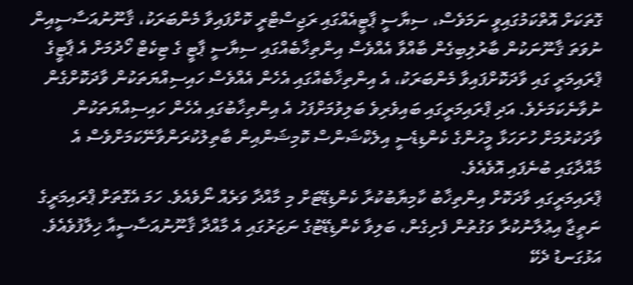ގޮތަކަށް އޮތްކަމުގައިވީ ނަމަވެސް، ސިޔާސީ ޕާޓީއެއްގައި ރަޖިސްޓްރީ ކޮށްފައިވާ މެންބަރަކު، ޤާނޫނުއަސާސީއިން ނުވަތަ ޤާނޫނަކުން ބާރުލިބިގެން ބާއްވާ އެއްވެސް އިންތިޚާބެއްގައި ސިޔާސީ ޕާޓީ ގެ ޓިކެޓް ހޯދުމަށް އެ ޕާޓީގެ ޕްރައިމަރީ ގައި ވާދަކޮށްފައިވާ މެންބަރަކު، އެ އިންތިޚާބެއްގައި އެހެން އެއްވެސް ހައިސިއްޔަތަކުން ވާދަކޮށްގެން ނުވާނެކަމަށެވެ. އަދި ޕްރައިމަރީގައި ބައިވެރިވެ ބަލިވުމަށްފަހު އެ އިންތިޚާބުގައި އެހެން ހައިސިއްޔަތަކުން ވާދަކުރުމަށް ހުށަހަޅާ މީހުންގެ ކެންޑިޑެސީ އިލެކްޝަންސް ކޮމިޝަންއިން ބާތިލުކުރަންވާނޭކަމަށްވެސް އެ މާއްދާގައި ބުނެފައި އޮވެއެވެ.
ޕްރައިމަރީގައި ވާދަކޮށް އިންތިޚާބު ކާމިޔާބުކުރާ ކެންޑިޑޭޓަށް މި މާއްދާ ވަރެއް ނޯވެއެވެ. ހަމަ އެގޮތަށް ޕްރައިމަރީގެ ނަތީޖާ އިޢުލާނުކުރާ ވަގުތުން ފެށިގެން، ބަލިވާ ކެންޑިޑޭޓުގެ ނަޒަރުގައި އެ މާއްދާ ޤާނޫނުއަސާސީއާ ޚިލާފުވެއެވެ. އަޅުގަނޑު ދެކޭ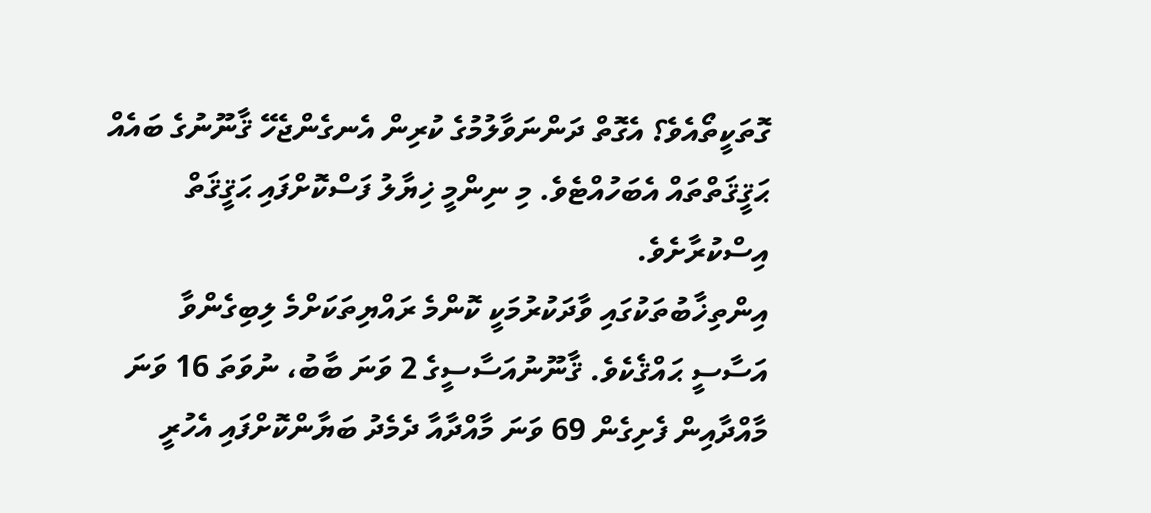ގޮތަކީތޯއެވެ؟ އެގޮތް ދަންނަވާލުމުގެ ކުރިން އެނގެންޖެހޭ ޤާނޫނުގެ ބައެއް ޙަޤީޤަތްތައް އެބަހުއްޓެވެ. މި ނިންމީ ޚިޔާލު ފަސްކޮށްފައި ޙަޤީޤަތް އިސްކުރާށެވެ.
އިންތިޚާބުތަކުގައި ވާދަކުރުމަކީ ކޮންމެ ރައްޔިތަކަށްމެ ލިބިގެންވާ އަސާސީ ޙައްޤެކެވެ. ޤާނޫނުއަސާސީގެ 2 ވަނަ ބާބު، ނުވަތަ 16 ވަނަ މާއްދާއިން ފެށިގެން 69 ވަނަ މާއްދާއާ ދެމެދު ބަޔާންކޮށްފައި އެހުރީ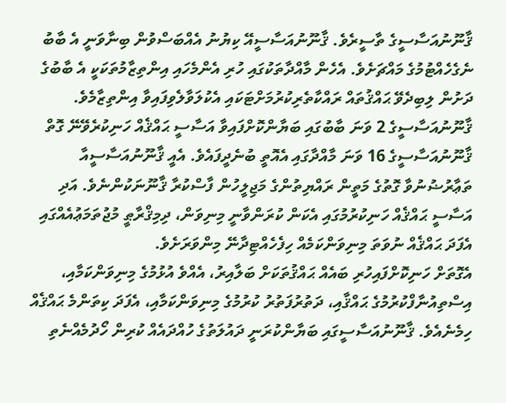ޤާނޫނުއަސާސީގެ ތާސީރެވެ. ޤާނޫނުއަސާސީއޭ ކިޔުނު އެއްބަސްވުން ބިނާވަނީ އެ ބާބު ނެގެހެއްޓުމުގެ މައްޗަށެވެ. އެހެން މާއްދާތަކުގައި ހުރި އެންމެހައި އިންތިޒާމުތަކަކީ އެ ބާބުގެ ދަށުން ލިބިދެވޭ ޙައްޤުތައް ރައްކާތެރިކުރުމަށްޓަކައި އެކުލަވާލެވިފައިވާ އިންތިޒާމެވެ.
ޤާނޫނުއަސާސީގެ 2 ވަނަ ބާބުގައި ބަޔާންކޮށްފައިވާ އަސާސީ ޙައްޤެއް ހަނިކުރެވޭނޭ ގޮތް ޤާނޫނުއަސާސީގެ 16 ވަނަ މާއްދާގައި އެއޮތީ ބުނެދީފައެވެ. އެއީ ޤާނޫނުއަސާސީއާ ތަޢާރުޟުނުވާ ގޮތުގެ މަތީން ރައްޔިތުންގެ މަޖިލީހުން ފާސްކުރާ ޤާނޫނަކުންނެވެ. އަދި އަސާސީ ޙައްޤެއް ހަނިކުރުމުގައި އެކަން ކުރަންވާނީ މިނިވަން، ދިމިޤްރާޠީ މުޖުތަމަޢުއެއްގައި އެފަދަ ޙައްޤެއް ނުވަތަ މިނިވަންކަމެއް ހިފެހެއްޓިދާނޭ މިންވަރަށެވެ.
އެގޮތަށް ހަނިކޮށްފައިހުރި ބައެއް ޙައްޤުތަކަށް ބަލާއިރު، އެއްވެ އުޅުމުގެ މިނިވަންކަމާއި، އިސްތިއުނާފްކުރުމުގެ ޙައްޤާއި، ދަތުރުފަތުރު ކުރުމުގެ މިނިވަންކަމާއި، އެފަދަ ކިތަންމެ ޙައްޤެއް ހިމެނެއެވެ. ޤާނޫނުއަސާސީގައި ބަޔާންކުރަނީ ދައުލަތުގެ ހުއްދައެއް ކުރިން ހޯދުމެއްނެތި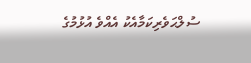ސުލްޙަވެރިކަމާއެކު އެއްވެ އުޅުމުގެ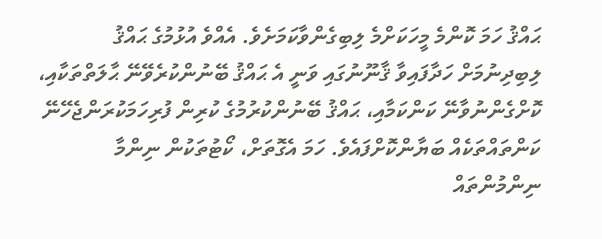ޙައްޤު ހަމަ ކޮންމެ މީހަކަށްމެ ލިބިގެންވާކަމަށެވެ. އެއްވެ އުޅުމުގެ ޙައްޤު ލިބިދިނުމަށް ހަދާފައިވާ ޤާނޫނުގައި ވަނީ އެ ޙައްޤު ބޭނުންކުރެވޭނޭ ޙާލަތްތަކާއި، ކޮށްގެންނުވާނޭ ކަންކަމާއި، ޙައްޤު ބޭނުންކުރުމުގެ ކުރިން ފުރިހަމަކުރަންޖެހޭނޭ ކަންތައްތަކެއް ބަޔާންކޮށްފައެވެ. ހަމަ އެގޮތަށް، ކޯޓުތަކުން ނިންމާ ނިންމުންތައް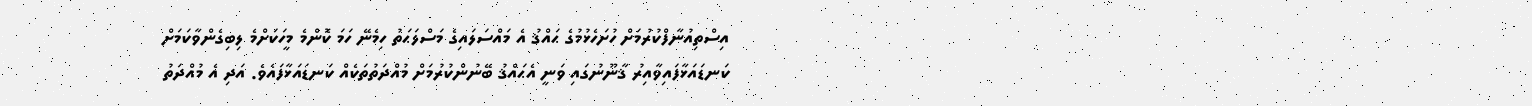އިސްތިއުނާފްކުރުމަށް ހުށަހެޅުމުގެ ޙައްޤު އެ މައްސަލައިގެ މަސްލަޙަތު ހިމެނޭ ހަމަ ކޮންމެ މީހަކަށްމެ ލިބިގެންވާކަމަށް ކަނޑައަޅާފައިވާއިރު ޤާނޫނުގައި ވަނީ އެޙައްޤު ބޭނުންކުރުމަށް މުއްދަތުތަކެއް ކަނޑައަޅާފައެވެ. އަދި އެ މުއްދަތު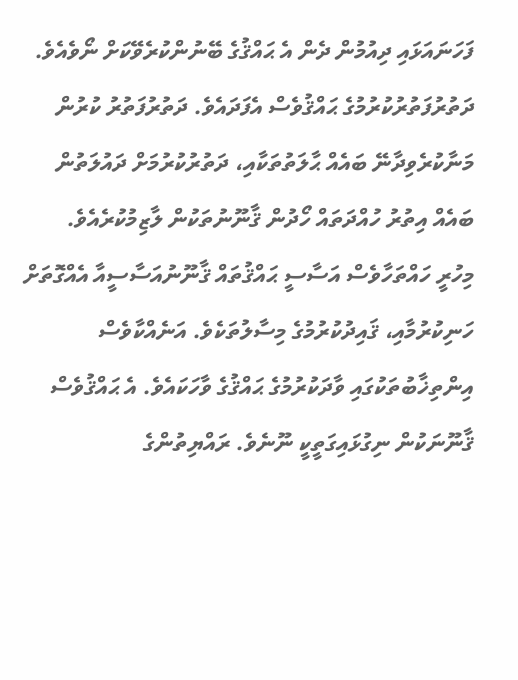ފަހަނައަޅައި ދިއުމުން ދެން އެ ޙައްޤުގެ ބޭނުންކުރެވޭކަށް ނޯވެއެވެ. ދަތުރުފަތުރުކުރުމުގެ ޙައްޤުވެސް އެފަދައެވެ. ދަތުރުފަތުރު ކުރުން މަނާކުރެވިދާނޭ ބައެއް ޙާލަތުތަކާއި، ދަތުރުކުރުމަށް ދައުލަތުން ބައެއް އިތުރު ހުއްދަތައް ހޯދުން ޤާނޫނުތަކުން ލާޒިމުކުރެއެވެ.
މިހުރީ ހައްތަހާވެސް އަސާސީ ޙައްޤުތައް ޤާނޫނުއަސާސީއާ އެއްގޮތަށް ހަނިކުރުމާއި، ޤައިދުކުރުމުގެ މިސާލުތަކެވެ. އަނެއްކާވެސް އިންތިޚާބުތަކުގައި ވާދަކުރުމުގެ ޙައްޤުގެ ވާހަކައެވެ. އެ ޙައްޤުވެސް ޤާނޫނަކުން ނިގުޅައިގަތީކީ ނޫނެވެ. ރައްޔިތުންގެ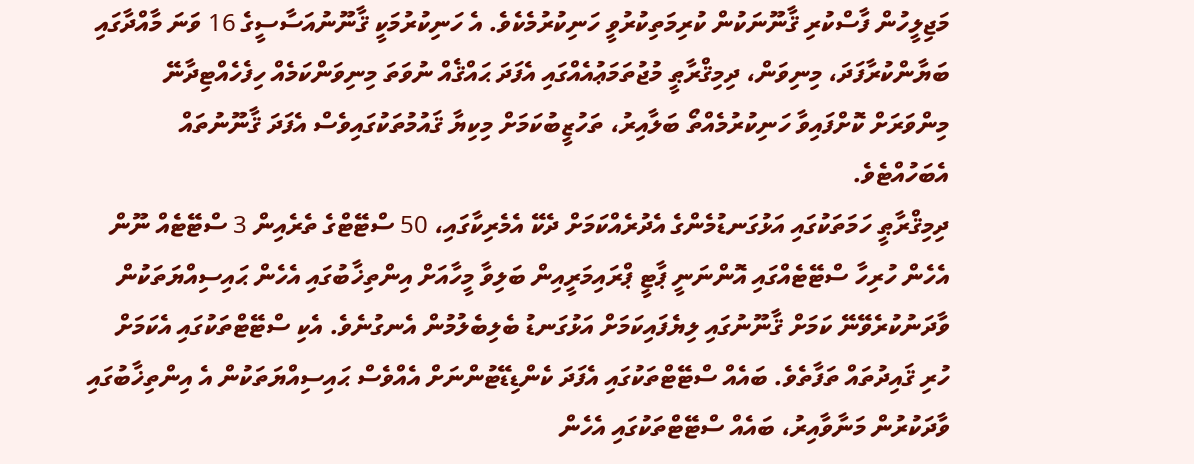މަޖިލީހުން ފާސްކުރި ޤާނޫނަކުން ކުރިމަތިކުރުވީ ހަނިކުރުމެކެވެ. އެ ހަނިކުރުމަކީ ޤާނޫނުއަސާސީގެ 16 ވަނަ މާއްދާގައި ބަޔާންކުރާފަދަ، މިނިވަން، ދިމިޤްރާޠީ މުޖުތަމަޢުއެއްގައި އެފަދަ ޙައްޤެއް ނުވަތަ މިނިވަންކަމެއް ހިފެހެއްޓިދާނޭ މިންވަރަށް ކޮށްފައިވާ ހަނިކުރުމެއްތޯ ބަލާއިރު، ތަހުޒީބުކަމަށް މިކިޔާ ޤައުމުތަކުގައިވެސް އެފަދަ ޤާނޫނުތައް އެބަހުއްޓެވެ.
ދިމިޤްރާޠީ ހަމަތަކުގައި އަޅުގަނޑުމެންގެ އެދުރެއްކަމަށް ދެކޭ އެމެރިކާގައި، 50 ސްޓޭޓްގެ ތެރެއިން 3 ސްޓޭޓެއް ނޫން އެހެން ހުރިހާ ސްޓޭޓެއްގައި އޮންނަނީ ޕާޓީ ޕްރައިމަރީއިން ބަލިވާ މީހާއަށް އިންތިޚާބުގައި އެހެން ޙައިސިއްޔަތަކުން ވާދަނުކުރެވޭނޭ ކަމަށް ޤާނޫނުގައި ލިޔެފައިކަމަށް އަޅުގަނޑު ބެލިބެލުމުން އެނގުނެވެ. އެކި ސްޓޭޓްތަކުގައި އެކަމަށް ހުރި ޤައިދުތައް ތަފާތެވެ. ބައެއް ސްޓޭޓްތަކުގައި އެފަދަ ކެންޑިޑޭޓުންނަށް އެއްވެސް ޙައިސިއްޔަތަކުން އެ އިންތިޚާބުގައި ވާދަކުރުން މަނާވާއިރު، ބައެއް ސްޓޭޓްތަކުގައި އެހެން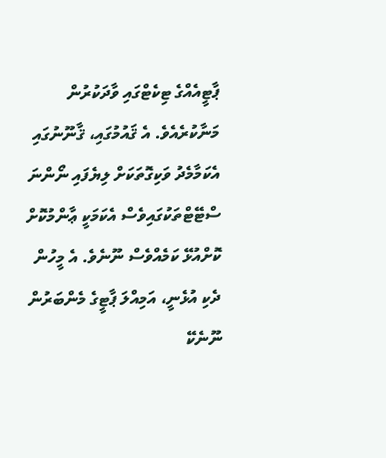ޕާޓީއެއްގެ ޓިކެޓްގައި ވާދަކުރުން މަނާކުރެއެވެ. އެ ޤައުމުގައި، ޤާނޫނުގައި އެކަމާމެދު ވަކިގޮތަކަށް ލިޔެފައި ނޯންނަ ސްޓޭޓްތަކުގައިވެސް އެކަމަކީ ޢާންމުކޮށް ކޮށްއުޅޭ ކަމެއްވެސް ނޫނެވެ. އެ މީހުން ދެކި އުޅެނީ، އަމިއްލަ ޕާޓީގެ މެންބަރުން ނޫނެކޭ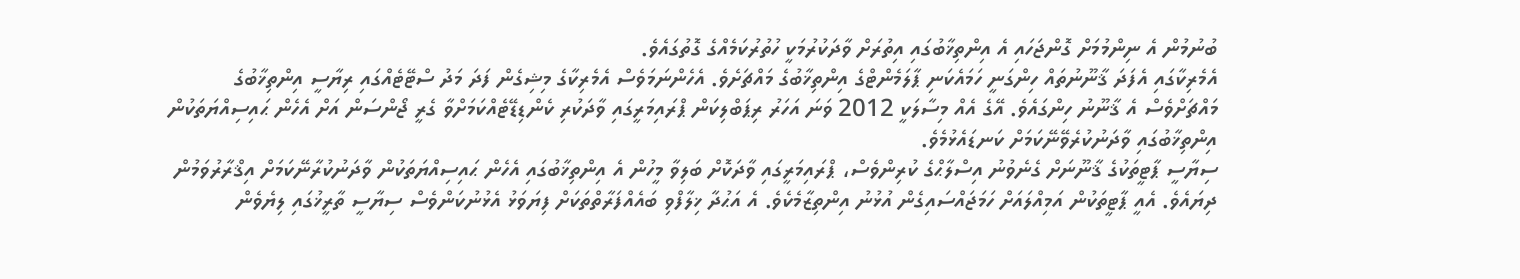ބުނުމުން އެ ނިންމުމަށް ގޮންޖަހައި އެ އިންތިޚާބުގައި އިތުރަށް ވާދަކުރުމަކީ ހުތުރުކަމެއްގެ ގޮތުގައެވެ.
އެމެރިކާގައި އެފަދަ ޤާނޫނުތައް ހިންގަނީ ހަމައެކަނި ޕާލަމެންޓްގެ އިންތިޚާބުގެ މައްޗަށެވެ. އެހެންނަމަވެސް އެމެރިކާގެ މިޝިގެން ފަދަ މަދު ސްޓޭޓެއްގައި ރިޔާސީ އިންތިޚާބުގެ މައްޗަށްވެސް އެ ޤާނޫނު ހިންގައެވެ. އޭގެ އެއް މިސާލަކީ 2012 ވަނަ އަހަރު ރިޕަބްލިކަން ޕްރައިމަރީގައި ވާދަކުރި ކެންޑިޑޭޓެއްކަމަށްވާ ގެރީ ޖޯންސަން އަށް އެހެން ޙައިސިއްޔަތަކުން އިންތިޚާބުގައި ވާދަނުކުރެވޭނޭކަމަށް ކަނޑައެޅުމެވެ.
ސިޔާސީ ޕާޓީތަކުގެ ޤާނޫނަށް ގެނެވުނު އިސްލާޙްގެ ކުރިންވެސް، ޕްރައިމަރީގައި ވާދަކޮށް ބަލިވާ މީހުން އެ އިންތިޚާބުގައި އެހެން ޙައިސިއްޔަތަކުން ވާދަނުކުރާނޭކަމަށް އިޤްރާރުވަމުން ދިޔައެވެ. އެއީ ޕާޓީތަކުން އަމިއްލައަށް ހަމަޖައްސައިގެން އުޅުނު އިންތިޒާމެކެވެ. އެ އަޙުދާ ޚިލާފްވި ބައެއްފަރާތްތަކަށް ފިޔަވަޅު އެޅުނުކަންވެސް ސިޔާސީ ތާރީޚުގައި ލިޔެވެން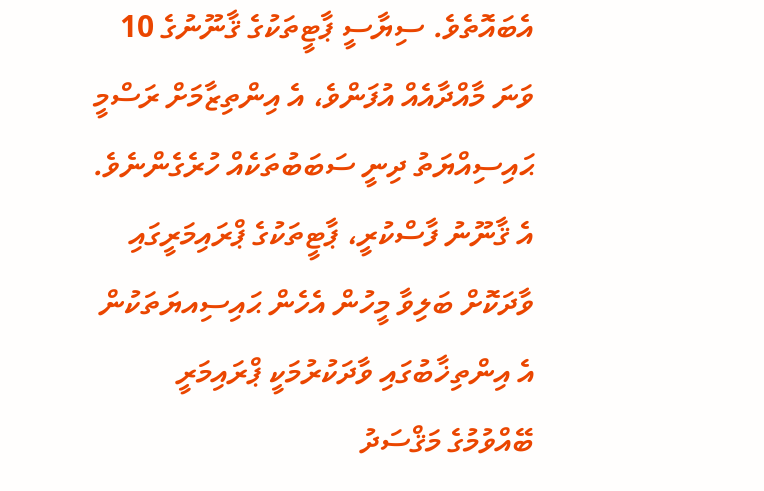އެބައޮތެވެ. ސިޔާސީ ޕާޓީތަކުގެ ޤާނޫނުގެ 10 ވަނަ މާއްދާއެއް އުފަންވެ، އެ އިންތިޒާމަށް ރަސްމީ ޙައިސިއްޔަތު ދިނީ ސަބަބުތަކެއް ހުރެގެންނެވެ. އެ ޤާނޫނު ފާސްކުރީ، ޕާޓީތަކުގެ ޕްރައިމަރީގައި ވާދަކޮށް ބަލިވާ މީހުން އެހެން ޙައިސިއޔަތަކުން އެ އިންތިޚާބުގައި ވާދަކުރުމަކީ ޕްރައިމަރީ ބޭއްވުމުގެ މަޤްސަދު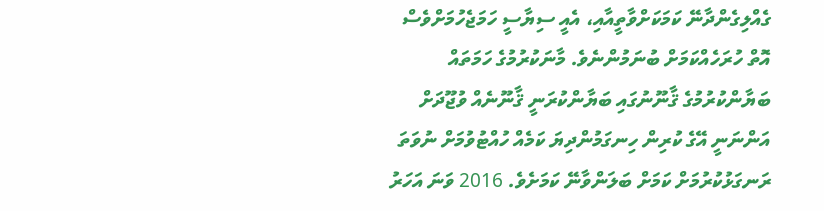ގެއްލިގެންދާނޭ ކަމަކަށްވާތީއާއި، އެއީ ސިޔާސީ ހަމަޖެހުމަށްވެސް އޮތް ހުރަހެއްކަމަށް ބުނަމުންނެވެ. މާނަކުރުމުގެ ހަމަތައް ބަޔާންކުރުމުގެ ޤާނޫނުގައި ބަޔާންކުރަނީ ޤާނޫނެއް ވުޖޫދަށް އަންނަނީ އޭގެ ކުރިން ހިނގަމުންދިޔަ ކަމެއް ހުއްޓުވުމަށް ނުވަތަ ރަނގަޅުކުރުމަށް ކަމަށް ބަލަންވާނޭ ކަމަށެވެ. 2016 ވަނަ އަހަރު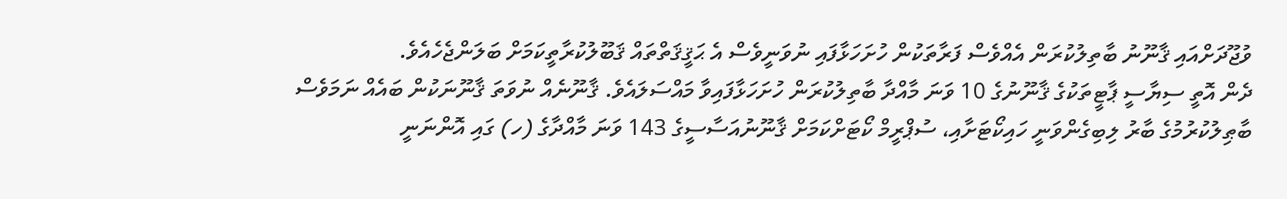ވުޖޫދަށްއައި ޤާނޫނު ބާތިލުކުރަން އެއްވެސް ފަރާތަކުން ހުށަހަޅާފައި ނުވަނީވެސް އެ ޙަޤީޤަތްތައް ޤަބޫލުކުރާތީކަމަށް ބަލަންޖެހެއެވެ.
ދެން އޮތީ ސިޔާސީ ޕާޓީތަކުގެ ޤާނޫނުގެ 10 ވަނަ މާއްދާ ބާތިލުކުރަން ހުށަހަޅާފައިވާ މައްސަލައެވެ. ޤާނޫނެއް ނުވަތަ ޤާނޫނަކުން ބައެއް ނަމަވެސް ބާޠިލުކުރުމުގެ ބާރު ލިބިގެންވަނީ ހައިކޯޓަށާއި، ސުޕްރީމް ކޯޓަށްކަމަށް ޤާނޫނުއަސާސީގެ 143 ވަނަ މާއްދާގެ (ހ) ގައި އޮންނަނީ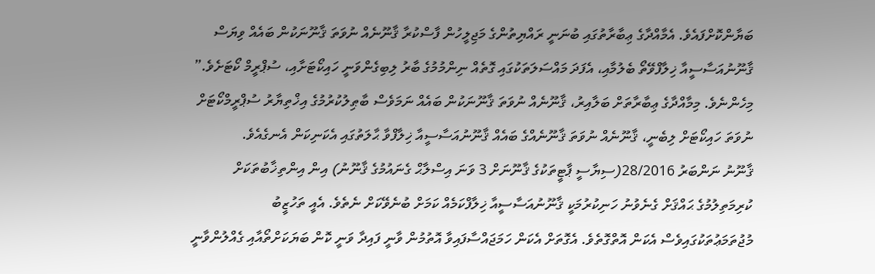ބަޔާންކޮށްފައެވެ. އެމާއްދާގެ ޢިބާރާތުގައި ބުނަނީ ރައްޔިތުންގެ މަޖިލީހުން ފާސްކުރާ ޤާނޫނެއް ނުވަތަ ޤާނޫނަކުން ބައެއް ވިޔަސް ޤާނޫނުއަސާސީއާ ޚިލާފްވޭތޯ ބެލުމާއި، އެފަދަ މައްސަލަތަކުގައި ގޮތެއް ނިންމުމުގެ ބާރު ލިބިގެންވަނީ ހައިކޯޓަށާއި، ސުޕްރީމް ކޯޓަށެވެ.” މިހެންނެވެ. މިމާއްދާގެ ޢިބާރާތަށް ބަލާއިރު، ޤާނޫނެއް ނުވަތަ ޤާނޫނަކުން ބައެއް ނަމަވެސް ބާޠިލުކުރުމުގެ އިޚްތިޔާރު ސުޕްރީމްކޯޓަށް ނުވަތަ ހައިކޯޓަށް ލިބެނީ، ޤާނޫނެއް ނުވަތަ ޤާނޫނެއްގެ ބައެއް ޤާނޫނުއަސާސީއާ ޚިލާފްވާ ޙާލަތުގައި އެކަނިކަން އެނގެއެވެ.
ޤާނޫނު ނަންބަރު 28/2016(ސިޔާސީ ޕާޓީތަކުގެ ޤާނޫނަށް 3 ވަނަ އިސްލާޙް ގެނައުމުގެ ޤާނޫނު) އިން އިންތިޚާބުތަކަށް ކުރިމަތިލުމުގެ ޙައްޤަށް ގެނެވުނު ހަނިކުރުމަކީ ޤާނޫނުއަސާސީއާ ޚިލާފްކަމެއް ކަމަށް ބުނެވޭކަށް ނެތެވެ. އެއީ ތަހުޒީބު މުޖުތަމަޢުތަކުގައިވެސް އެކަން އޮތްގޮތެވެ. އެގޮތަށް އެކަން ހަމަޖައްސާފައިވާ އޮތުމުން ވާނީ ފައިދާ ވަނީ ކޮން ބަޔަކަށްތޯއާއި ގެއްލުންވާނީ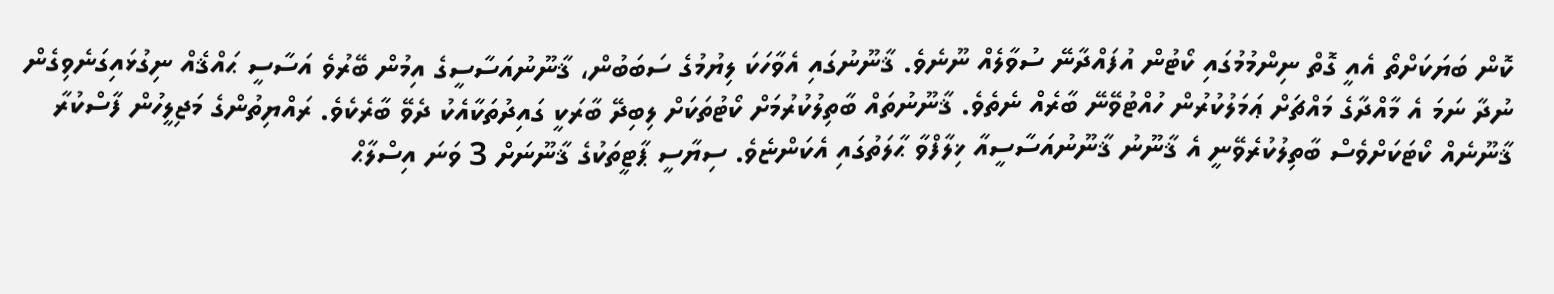ކޮން ބަޔަކަށްތޯ އެއީ ގޮތް ނިންމުމުގައި ކޯޓުން އުފައްދާނޭ ސުވާލެއް ނޫނެވެ. ޤާނޫނުގައި އެވާހަކަ ލިޔުމުގެ ސަބަބުން، ޤާނޫނުއަސާސީގެ އިމުން ބޭރުވެ އަސާސީ ޙައްޤެއް ނިގުޅައިގަނެވިގެން ނުދާ ނަމަ އެ މާއްދާގެ މައްޗަށް ޢަމަލުކުރުން ހުއްޓުވޭނޭ ބާރެއް ނެތެވެ. ޤާނޫނުތައް ބާތިލުކުރުމަށް ކޯޓުތަކަށް ލިބިދޭ ބާރަކީ ގައިދުތަކާއެކު ދެވޭ ބާރެކެވެ. ރައްޔިތުންގެ މަޖިލީހުން ފާސްކުރާ ޤާނޫނެއް ކޯޓަކަށްވެސް ބާތިލުކުރެވޭނީ އެ ޤާނޫނު ޤާނޫނުއަސާސީއާ ޚިލާފްވާ ޙާލަތުގައި އެކަންޏެވެ. ސިޔާސީ ޕާޓީތަކުގެ ޤާނޫނަށް 3 ވަނަ އިސްލާޙް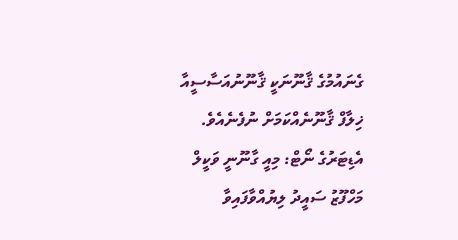ގެނައުމުގެ ޤާނޫނަކީ ޤާނޫނުއަސާސީއާ ޚިލާފް ޤާނޫނެއްކަމަށް ނުފެނެއެވެ.
އެޑިޓަރުގެ ނޯޓް: މިއީ ގާނޫނީ ވަކީލް މަހްފޫޒު ސައީދު ލިޔުއްވާފައިވާ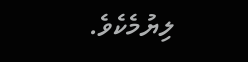ލިޔުމެކެވެ.